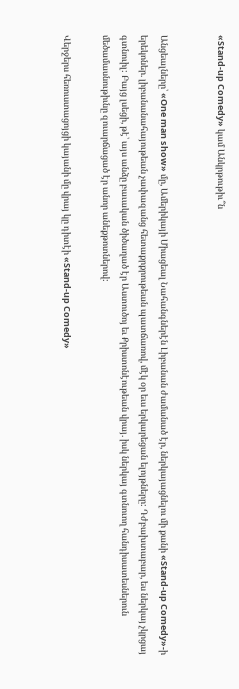«Stand-up Comedy» կամ Անկրթութիւ՞ն


Անցեալները՝ «One man show» մը, Ամերիկայի Միացեալ Նահանգներէն Լիբանան ժամանած էր, ներկայացնելու մի քանի «Stand-up Comedy»-ի երեկոներ. լիբանանահայութեան չափազանց հետաքրքրութեան պատճառով, մէկ օր եւս երկարեցան ելոյթները: Դժբախտաբար, ես ներկայ չկրցայ գտնուիլ: Բայց լսեցի, թէ՝ այս անձը բաւական ծիծաղած էր Աստուծոյ եւ Քրիստոնէութեան վրայ. իսկ ներկայ գտնուող հանդիսատեսներուն մեծամասնութիւնը զուարճացած էր անոր անեքթոտներով:

Վերջերս հեռուստացոյցի կայանի մը վրայ կը դիտէի «Stand-up Comedy»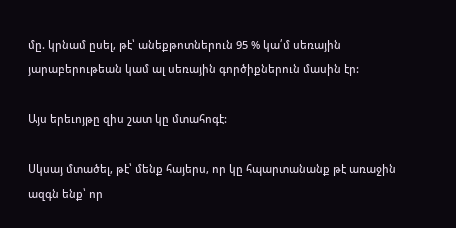մը. կրնամ ըսել, թէ՝ անեքթոտներուն 95 % կա՛մ սեռային յարաբերութեան կամ ալ սեռային գործիքներուն մասին էր:

Այս երեւոյթը զիս շատ կը մտահոգէ:

Սկսայ մտածել, թէ՝ մենք հայերս, որ կը հպարտանանք թէ առաջին ազգն ենք՝ որ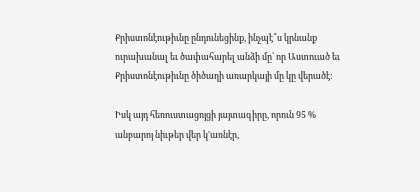Քրիստոնէութիւնը ընդունեցինք, ինչպէ՞ս կրնանք ուրախանալ եւ ծափահարել անձի մը՝ որ Աստուած եւ Քրիստոնէութիւնը ծիծաղի առարկայի մը կը վերածէ:

Իսկ այդ հեռուստացոյցի յայտագիրը, որուն 95 % անբարոյ նիւթեր վեր կ'առնէր,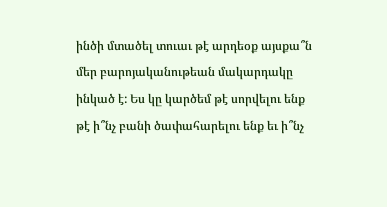ինծի մտածել տուաւ թէ արդեօք այսքա՞ն մեր բարոյականութեան մակարդակը ինկած է: Ես կը կարծեմ թէ սորվելու ենք թէ ի՞նչ բանի ծափահարելու ենք եւ ի՞նչ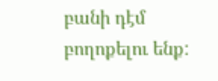բանի դէմ բողոքելու ենք: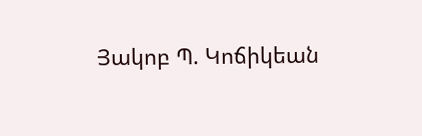Յակոբ Պ. Կոճիկեան